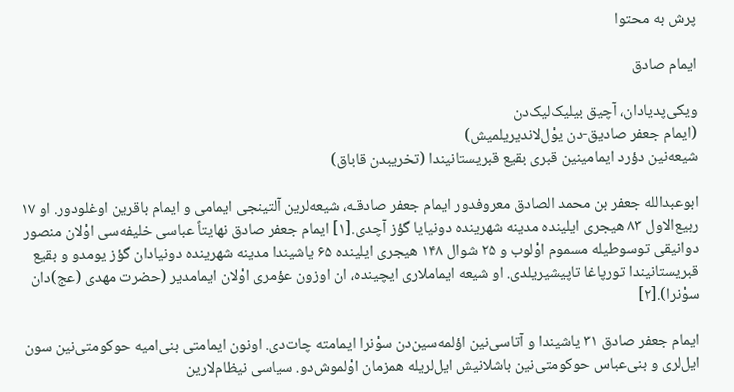پرش به محتوا

ایمام صادق

ویکی‌پدیادان، آچیق بیلیک‌لیک‌دن
(ایمام جعفر صادیق-دن يوْل‌لاندیریلمیش)
شیعه‌نین دؤرد ایمامینین قبری بقیع قبریستانیندا (تخریبدن قاباق)

ابوعبدالله جعفر بن محمد الصادق معروفدور ایمام جعفر صادقـه، شیعه‌لرین آلتینجی ایمامی و ایمام باقرین اوغلودور. او ۱۷ ربیع‌الاول ۸۳ هیجری ایلینده مدینه شهرینده دونیایا گؤز آچدی.[۱] ایمام جعفر صادق نهایتاً عباسی خلیفه‌سی اوْلان منصور دوانیقی توسوطیله مسموم اوْلوب و ۲۵ شوال ۱۴۸ هیجری ایلینده ۶۵ یاشیندا مدینه شهرینده دونیادان گؤز یومدو و بقیع قبریستانیندا تورپاغا تاپیشیریلدی. او شیعه ایماملاری ایچینده، ان اوزون عؤمری اوْلان ایمامدیر (حضرت مهدی (عج)دان سوْنرا).[۲]

ایمام جعفر صادق ۳۱ یاشیندا و آتاسی‌نین اؤلمه‌سین‌دن سوْنرا ایمامته چات‌دی. اونون ایمامتی بنی‌امیه حوکومتی‌نین سون ایل‌لری و بنی‌عباس حوکومتی‌نین باشلانیش ایل‌لریله همزمان اوْلموش‌دو. سیاسی نیظام‌لارین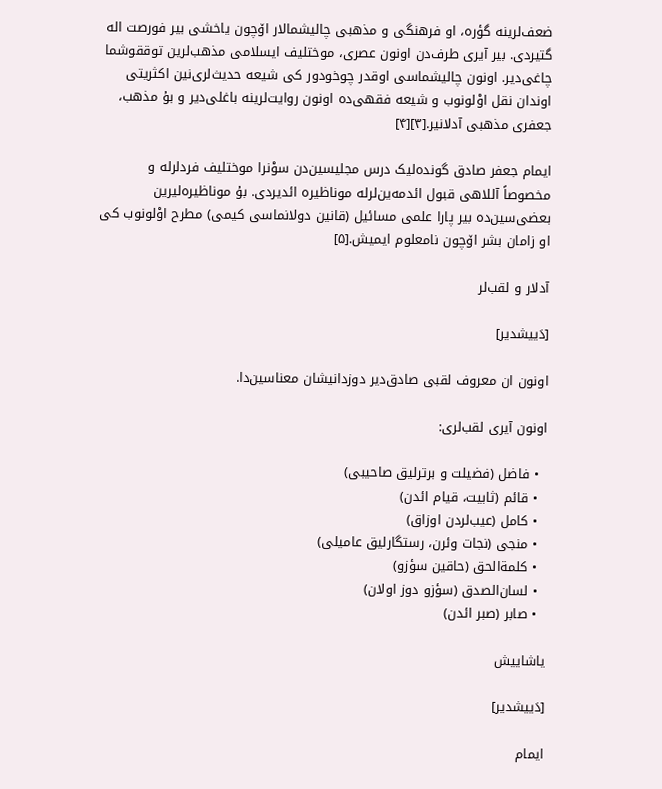ضعف‌لرینه گؤره، او فرهنگی و مذهبی چالیشمالار اۆچون یاخشی بیر فورصت اله گتیردی. بیر آیری طرف‌دن اونون عصری، موختلیف ایسلامی مذهب‌لرین توققوشما چاغی‌دیر. اونون چالیشماسی اوقدر چوخودور کی شیعه حدیث‌لری‌نین اکثریتی اوندان نقل اوْلونوب و شیعه فقهی‌ده اونون روایت‌لرینه باغلی‌دیر و بۇ مذهب، جعفری مذهبی آدلانیر.[۳][۴]

ایمام جعفر صادق گونده‌لیک درس مجلیسین‌دن سوْنرا موختلیف فردلرله و مخصوصاً آللاهی قبول ائدمه‌ین‌لرله موناظیره ائدیردی. بۇ موناظیره‌لیرین بعضی‌سین‌ده بیر پارا علمی مسائیل (قانین دولانماسی کیمی) مطرح اوْلونوب کی او زامان بشر اۆچون نامعلوم ایمیش.[۵]

آدلار و لقب‌لر

[دَییشدیر]

اونون ان معروف لقبی صادق‌دیر دوزدانیشان معناسین‌دا.

اونون آیری لقب‌لری:

  • فاضل (فضیلت و برترلیق صاحیبی)
  • قائم (ثابیت، قیام ائدن)
  • کامل (عیب‌لردن اوزاق)
  • منجی (نجات وئرن، رستگارلیق عامیلی)
  • کلمةالحق (حاقین سؤزو)
  • لسان‌الصدق (سؤزو دوز اولان)
  • صابر (صبر ائدن)

یاشاییش

[دَییشدیر]

ایمام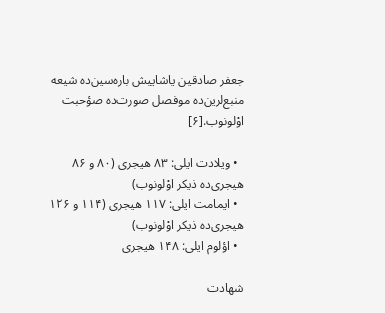جعفر صادقین یاشاییش باره‌سین‌ده شیعه منبع‌لرین‌ده موفصل صورت‌ده صؤحبت اوْلونوب.[۶]

  • ویلادت ایلی: ۸۳ هیجری (۸۰ و ۸۶ هیجری‌ده ذیکر اوْلونوب)
  • ایمامت ایلی: ۱۱۷ هیجری (۱۱۴ و ۱۲۶ هیجری‌ده ذیکر اوْلونوب)
  • اؤلوم ایلی: ۱۴۸ هیجری

شهادت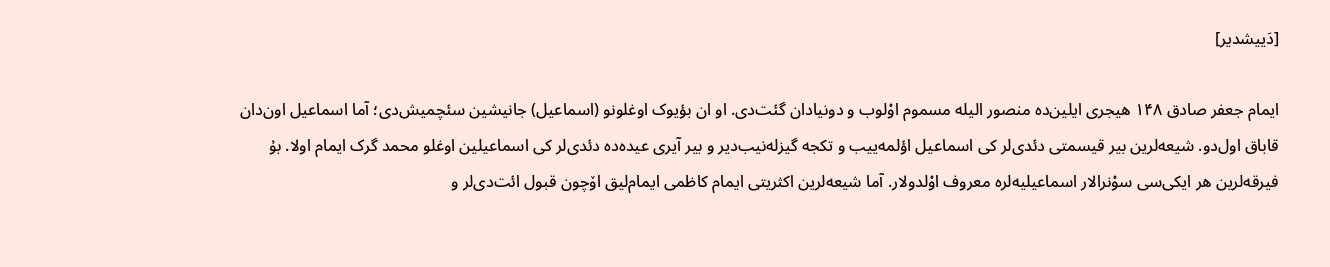[دَییشدیر]

ایمام جعفر صادق ۱۴۸ هیجری ایلین‌ده منصور الیله مسموم اوْلوب و دونیادان گئت‌دی. او ان بؤیوک اوغلونو (اسماعیل) جانیشین سئچمیش‌دی؛ آما اسماعیل اون‌دان قاباق اول‌دو. شیعه‌لرین بیر قیسمتی دئدی‌لر کی اسماعیل اؤلمه‌ییب و تکجه گیزله‌نیب‌دیر و بیر آیری عیده‌ده دئدی‌لر کی اسماعیلین اوغلو محمد گرک ایمام اولا. بۇ فیرقه‌لرین هر ایکی‌سی سوْنرالار اسماعیلیه‌لره معروف اوْلدولار. آما شیعه‌لرین اکثریتی ایمام کاظمی ایمام‌لیق اۆچون قبول ائت‌دی‌لر و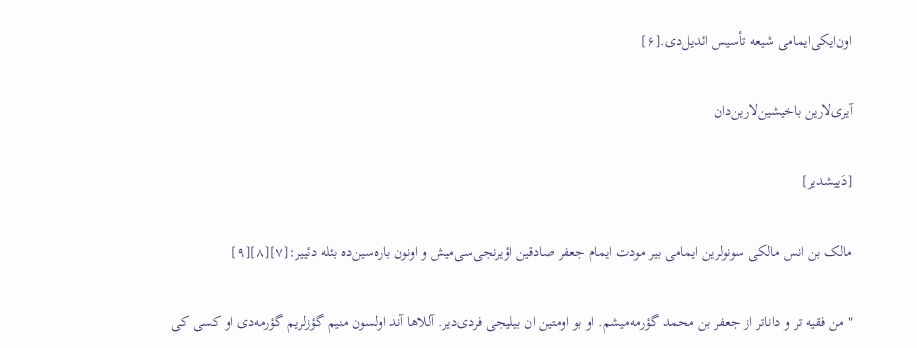اون‌ایکی‌ایمامی شیعه تأسیس ائدیل‌دی.[۶]

آیری‌لارین باخیشین‌لارین‌دان

[دَییشدیر]

مالک بن انس مالکی سونولرین ایمامی بیر مودت ایمام جعفر صادقین اؤیرنجی‌سی‌میش و اونون باره‌سین‌ده بئله دئییر:[۷][۸][۹]

" من فقیه تر و داناتر از جعفر بن محمد گؤرمه‌میشم. او بو اومتین ان بیلیجی فردی‌دیر. آللاها آند اولسون منیم گؤزلریم گؤرمه‌دی او کسی کی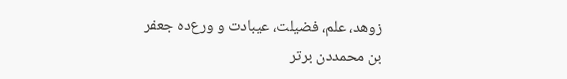زوهد، علم، فضیلت، عیبادت و ورع‌ده جعفر بن محمددن برتر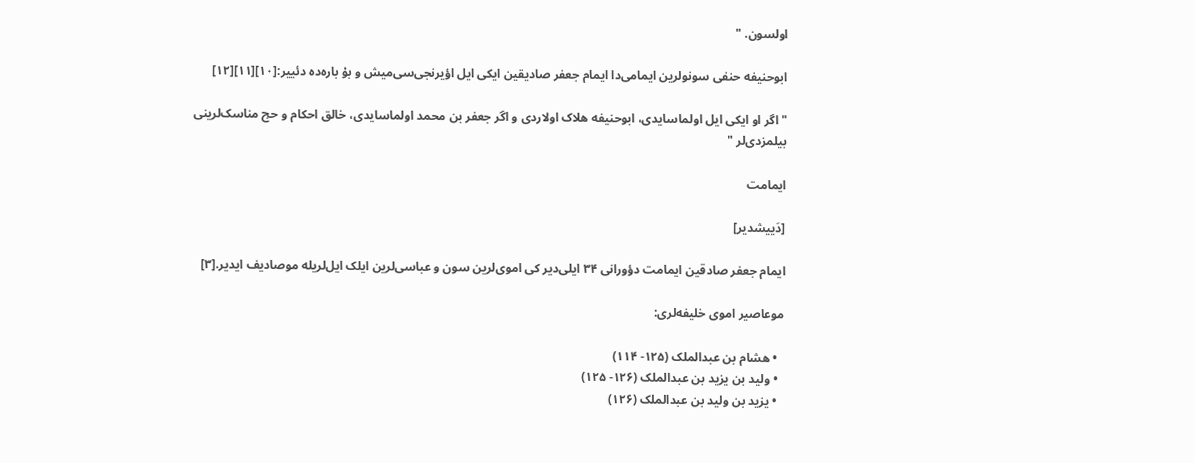اولسون. "

ابوحنیفه حنفی سونولرین ایمامی‌دا ایمام جعفر صادیقین ایکی ایل اؤیرنجی‌سی‌میش و بۇ باره‌ده دئییر:[۱۰][۱۱][۱۲]

" اگر او ایکی ایل اولماسایدی، ابوحنیفه هلاک اولاردی و اگر جعفر بن محمد اولماسایدی، خالق احکام و حج مناسک‌لرینی بیلمزدی‌لر "

ایمامت

[دَییشدیر]

ایمام جعفر صادقین ایمامت دؤورانی ۳۴ ایلی‌دیر کی اموی‌لرین سون و عباسی‌لرین ایلک ایل‌لریله موصادیف ایدیر.[۳]

موعاصیر اموی خلیفه‌لری:

  • هشام بن عبدالملک (۱۲۵- ۱۱۴)
  • ولید بن یزید بن عبدالملک (۱۲۶- ۱۲۵)
  • یزید بن ولید بن عبدالملک (۱۲۶)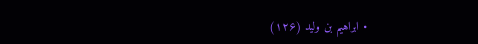• ابراهیم بن ولید (۱۲۶)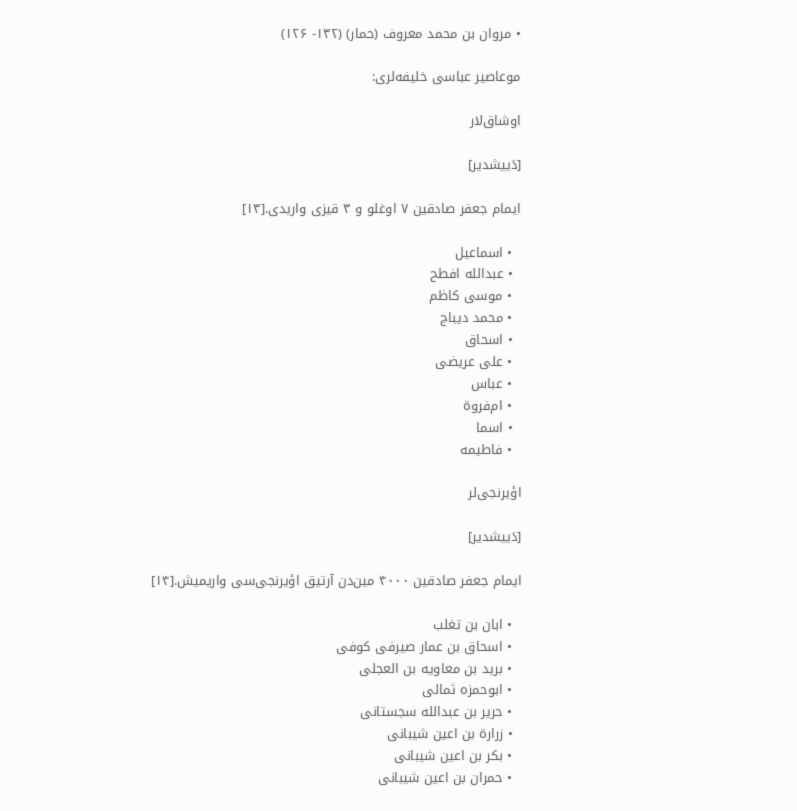• مروان بن محمد معروف (حمار) (۱۳۲- ۱۲۶)

موعاصیر عباسی خلیفه‌لری:

اوشاق‌لار

[دَییشدیر]

ایمام جعفر صادقین ۷ اوغلو و ۳ قیزی واریدی.[۱۳]

  • اسماعیل
  • عبدالله افطح
  • موسی کاظم
  • محمد دیباج
  • اسحاق
  • علی عریضی
  • عباس
  • ام‌فروة
  • اسما
  • فاطیمه

اؤیرنجی‌لر

[دَییشدیر]

ایمام جعفر صادقین ۴۰۰۰ مین‌دن آرتیق اؤیرنجی‌سی واریمیش.[۱۴]

  • ابان بن تغلب
  • اسحاق بن عمار صیرفی کوفی
  • برید بن معاویه بن العجلی
  • ابوحمزه ثمالی
  • حریر بن عبدالله سجستانی
  • زرارة بن اعین شیبانی
  • بکر بن اعین شیبانی
  • حمران بن اعین شیبانی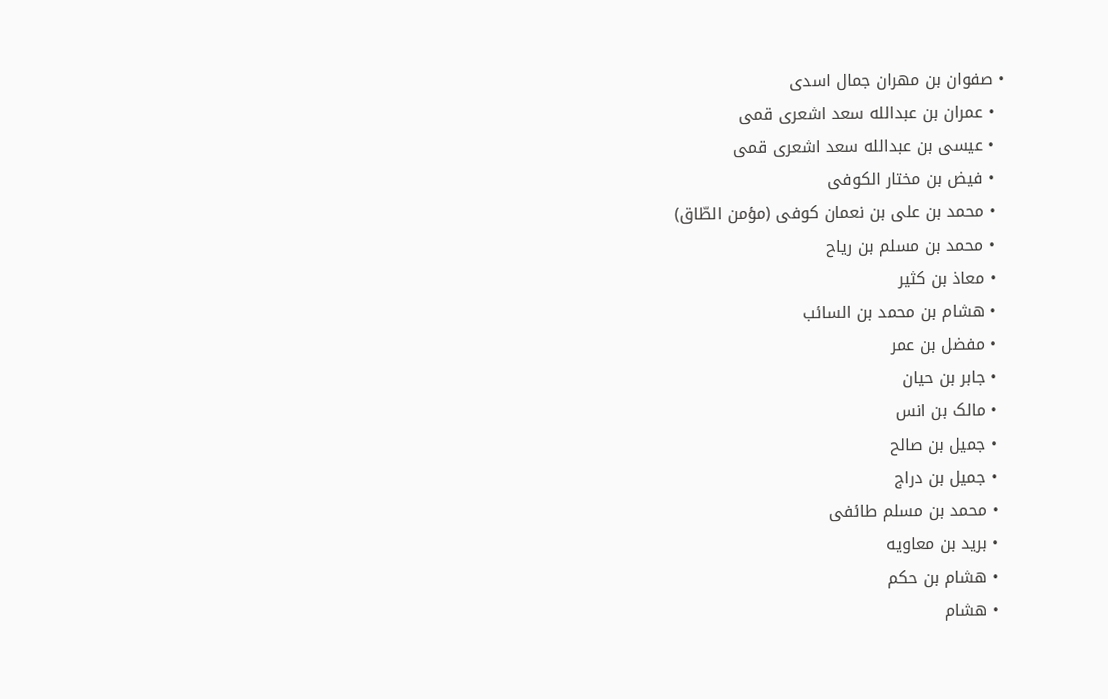• صفوان بن مهران جمال اسدی
  • عمران بن عبدالله سعد اشعری قمی
  • عیسی بن عبدالله سعد اشعری قمی
  • فیض بن مختار الکوفی
  • محمد بن علی بن نعمان کوفی (مؤمن الطّاق)
  • محمد بن مسلم بن ریاح
  • معاذ بن کثیر
  • هشام بن محمد بن السائب
  • مفضل بن عمر
  • جابر بن حیان
  • مالک بن انس
  • جمیل بن صالح
  • جمیل بن دراج
  • محمد بن مسلم طائفی
  • برید بن معاویه
  • هشام بن حکم
  • هشام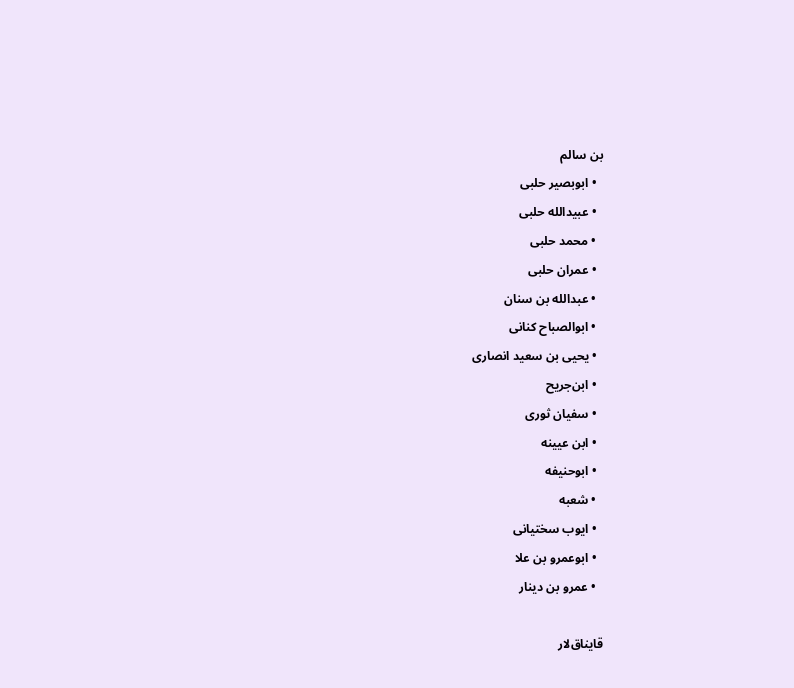بن سالم
  • ابوبصیر حلبی
  • عبیدالله حلبی
  • محمد حلبی
  • عمران حلبی
  • عبدالله بن سنان
  • ابوالصباح کنانی
  • یحیی بن سعید انصاری
  • ابن‌جریح
  • سفیان ثوری
  • ابن عیینه
  • ابوحنیفه
  • شعبه
  • ایوب سختیانی
  • ابوعمرو بن علا
  • عمرو بن دینار

قایناق‌لار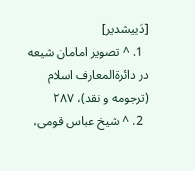[دَییشدیر]
  1. ^ تصویر امامان شیعه در دائرةالمعارف اسلام (ترجومه و نقد)، ۲۸۷
  2. ^ شیخ عباس قومی،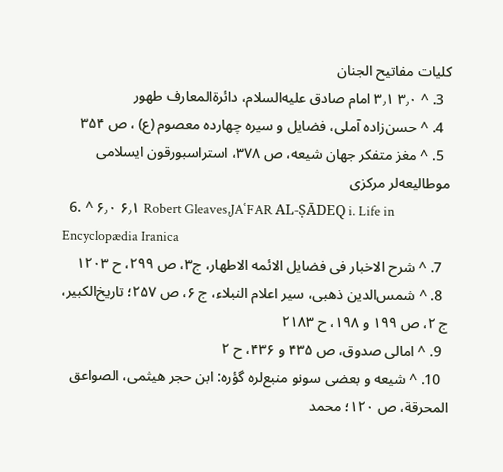کلیات مفاتیح الجنان
  3. ^ ۳٫۰ ۳٫۱ امام صادق علیه‌السلام، دائرةالمعارف طهور
  4. ^ حسن‌زاده آملی، فضایل و سیره چهارده معصوم (ع) ، ص ۳۵۴
  5. ^ مغز متفکر جهان شیعه، ص ۳۷۸، استراسبورقون ایسلامی موطالیعه‌لر مرکزی
  6. ^ ۶٫۰ ۶٫۱ Robert Gleaves,JAʿFAR AL-ṢĀDEQ i. Life in Encyclopædia Iranica
  7. ^ شرح الاخبار فی فضایل الائمه الاطهار، ج۳، ص ۲۹۹، ح ۱۲۰۳
  8. ^ شمس‌الدین ذهبی، سیر اعلام النبلاء، ج ۶، ص ۲۵۷؛ تاریخ‌الکبیر، ج ۲، ص ۱۹۹ و ۱۹۸، ح ۲۱۸۳
  9. ^ امالی صدوق، ص ۴۳۵ و ۴۳۶، ح ۲
  10. ^ شیعه و بعضی سونو منبع‌لره گؤره: ابن حجر هیثمی، الصواعق المحرقة، ص ۱۲۰؛ محمد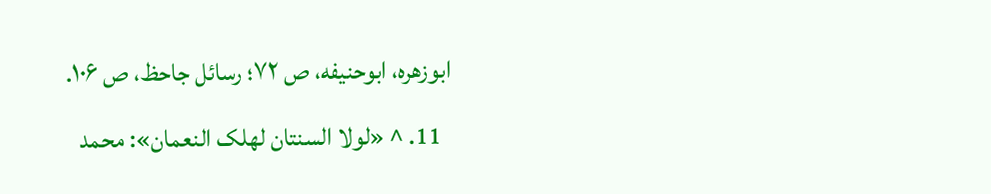ابوزهره، ابوحنیفه، ص ۷۲؛ رسائل جاحظ، ص ۱۰۶.
  11. ^ «لولا السنتان لهلک النعمان»: محمد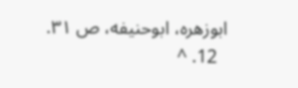ابوزهره، ابوحنیفه، ص ۳۱.
  12. ^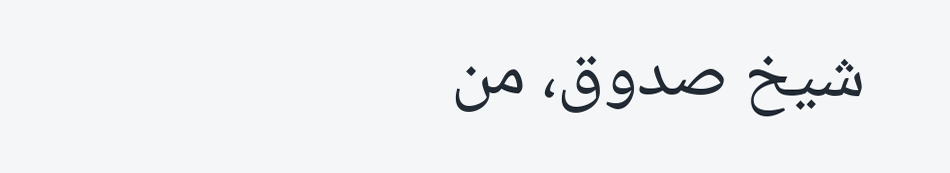شیخ صدوق، من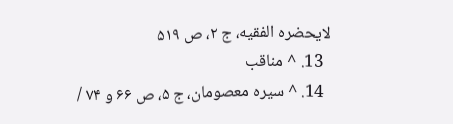لایحضره الفقیه، ج ۲، ص ۵۱۹
  13. ^ مناقب
  14. ^ سیره معصومان، ج ۵، ص ۶۶ و ۷۴ /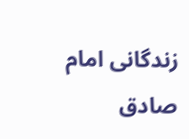زندگانی امام صادق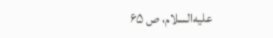علیه‌السلام، ص ۶۵